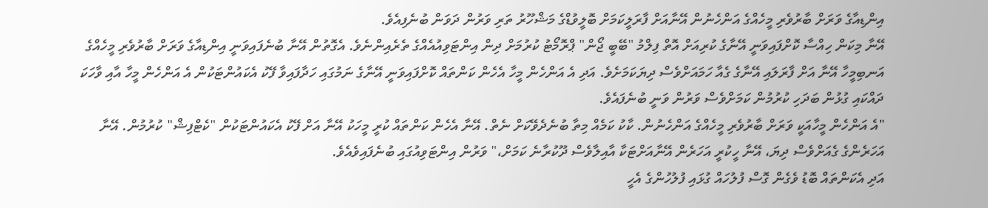އިންޑިއާގެ ވަރަށް ބާރުވެރި މީހެއްގެ އަންހެނުން އޭނާއަށް ފާރަލީކަމަށް ބޮލީވުޑްގެ މަޝްހޫރު ތަރި ވަރުން ދަވަން ބުނެފިއެވެ.
އޭނާ މިކަން ހިއްސާ ކޮށްފައިވަނީ އޭނާގެ ކުރިއަށް އޮތް ފިލްމު "ބޭބީ ޖޯން" ޕްރޮމޯޓު ކުރުމަށް ދިން އިންޓަވިއުއެއްގެ ތެރެއިންނެވެ. އެގޮތުން އޭނާ ބުނެފައިވަނީ އިންޑިއާގެ ވަރަށް ބާރުވެރި މީހެއްގެ އަނބިމީހާ އޭނާ އަށް ފާރަލައި އޭނާގެ ގެއާ ހަމައަށްވެސް ދިޔަކަމަށެވެ. އަދި އެ އަންހެން މީހާ އެހެން ކަންތައް ކޮށްފައިވަނީ އޭނާގެ ނަމުގައި ހަދާފައިވާ ފޭކު އެކައުންޓަކުން އެ އަންހެން މީހާ އާއި ވާހަކަ ދައްކައި ގުޅުން ބަދަހި ކުރުމުން ކަމަށްވެސް ވަރުން ވަނީ ބުނެފައެވެ.
"އެ އަންހެން މީހާއަކީ ވަރަށް ބާރުވެރި މީހެއްގެ އަންހެނުން. ކާކު ކަމެއް މިތާ ބުނެދެވޭކަށް ނެތް. އޭނާ އެހެން ކަންތައް ކުރީ މީހަކު އޭނާ އަށް ފޭކު އެކައުންޓަކުން "ކެޓްފިޝް" ކުރުމުން. އޭނާ އަހަރެންގެ ގެއަށްވެސް ދިޔަ، އޭނާ ހީކުރީ އަހަރެން އޭނާއަށްޓަކާ އާއިލާވެސް ދޫކުރާނެ ކަމަށް،" ވަރުން އިންޓަވިއުގައި ބުނެފައިވެއެވެ.
އަދި އެކަންތައް ބޮޑު ވެގެން ގޮސް ފުލުހައް ގުޅައި ފުލުހުންގެ އެހީ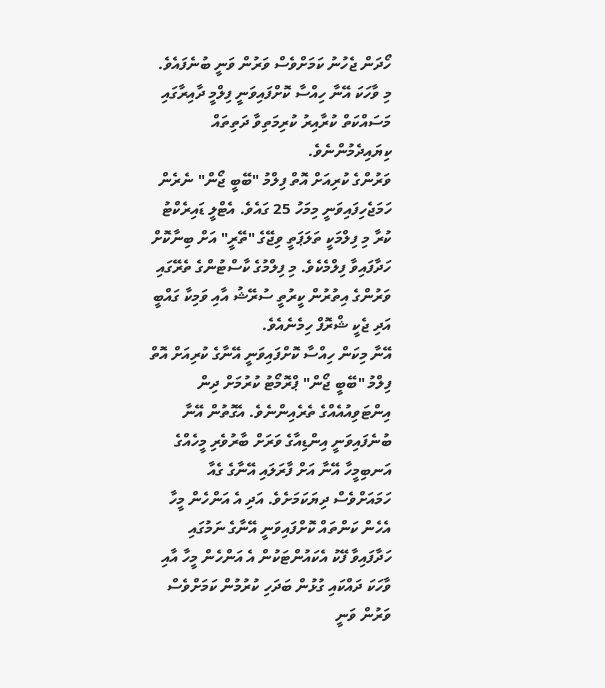ހޯދަން ޖެހުނު ކަމަށްވެސް ވަރުން ވަނީ ބުނެފައެވެ. މި ވާހަކަ އޭނާ ހިއްސާ ކޮށްފައިވަނީ ފިލްމީ ދާއިރާގައި މަސައްކަތް ކުރާއިރު ކުރިމަތިވާ ދަތިތައް ކިޔައިދެމުންނެވެ.
ވަރުންގެ ކުރިއަށް އޮތް ފިލްމު "ބޭބީ ޖޯން" ނެރެން ހަމަޖެހިފައިވަނީ މިމަހު 25 ގައެވެ. އެޓްލީ ޑައިރެކްޓު ކުރާ މި ފިލްމަކީ ތަލަޕަތީ ވިޖޭގެ "ތޭރީ" އަށް ބިނާކޮށް ހަދާފައިވާ ފިލްމެކެވެ. މި ފިލްމުގެ ކާސްޓުންގެ ތެރޭގައި ވަރުންގެ އިތުރުން ކީރުތީ ސުރޭޝު އާއި ވަމިކާ ގައްބީ އަދި ޖެކީ ޝްރޮފް ހިމެނެއެވެ.
އޭނާ މިކަން ހިއްސާ ކޮށްފައިވަނީ އޭނާގެ ކުރިއަށް އޮތް ފިލްމު "ބޭބީ ޖޯން" ޕްރޮމޯޓު ކުރުމަށް ދިން އިންޓަވިއުއެއްގެ ތެރެއިންނެވެ. އެގޮތުން އޭނާ ބުނެފައިވަނީ އިންޑިއާގެ ވަރަށް ބާރުވެރި މީހެއްގެ އަނބިމީހާ އޭނާ އަށް ފާރަލައި އޭނާގެ ގެއާ ހަމައަށްވެސް ދިޔަކަމަށެވެ. އަދި އެ އަންހެން މީހާ އެހެން ކަންތައް ކޮށްފައިވަނީ އޭނާގެ ނަމުގައި ހަދާފައިވާ ފޭކު އެކައުންޓަކުން އެ އަންހެން މީހާ އާއި ވާހަކަ ދައްކައި ގުޅުން ބަދަހި ކުރުމުން ކަމަށްވެސް ވަރުން ވަނީ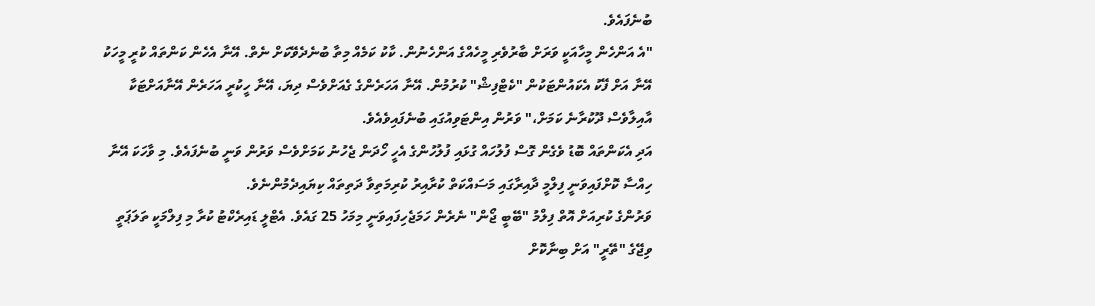ބުނެފައެވެ.
"އެ އަންހެން މީހާއަކީ ވަރަށް ބާރުވެރި މީހެއްގެ އަންހެނުން. ކާކު ކަމެއް މިތާ ބުނެދެވޭކަށް ނެތް. އޭނާ އެހެން ކަންތައް ކުރީ މީހަކު އޭނާ އަށް ފޭކު އެކައުންޓަކުން "ކެޓްފިޝް" ކުރުމުން. އޭނާ އަހަރެންގެ ގެއަށްވެސް ދިޔަ، އޭނާ ހީކުރީ އަހަރެން އޭނާއަށްޓަކާ އާއިލާވެސް ދޫކުރާނެ ކަމަށް،" ވަރުން އިންޓަވިއުގައި ބުނެފައިވެއެވެ.
އަދި އެކަންތައް ބޮޑު ވެގެން ގޮސް ފުލުހައް ގުޅައި ފުލުހުންގެ އެހީ ހޯދަން ޖެހުނު ކަމަށްވެސް ވަރުން ވަނީ ބުނެފައެވެ. މި ވާހަކަ އޭނާ ހިއްސާ ކޮށްފައިވަނީ ފިލްމީ ދާއިރާގައި މަސައްކަތް ކުރާއިރު ކުރިމަތިވާ ދަތިތައް ކިޔައިދެމުންނެވެ.
ވަރުންގެ ކުރިއަށް އޮތް ފިލްމު "ބޭބީ ޖޯން" ނެރެން ހަމަޖެހިފައިވަނީ މިމަހު 25 ގައެވެ. އެޓްލީ ޑައިރެކްޓު ކުރާ މި ފިލްމަކީ ތަލަޕަތީ ވިޖޭގެ "ތޭރީ" އަށް ބިނާކޮށް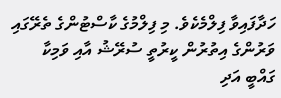ހަދާފައިވާ ފިލްމެކެވެ. މި ފިލްމުގެ ކާސްޓުންގެ ތެރޭގައި ވަރުންގެ އިތުރުން ކީރުތީ ސުރޭޝު އާއި ވަމިކާ ގައްބީ އަދި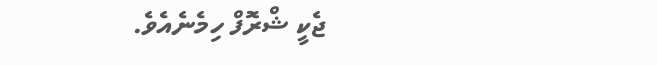ޖެކީ ޝްރޮފް ހިމެނެއެވެ.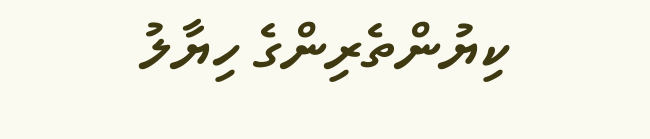ކިޔުންތެރިންގެ ހިޔާލު